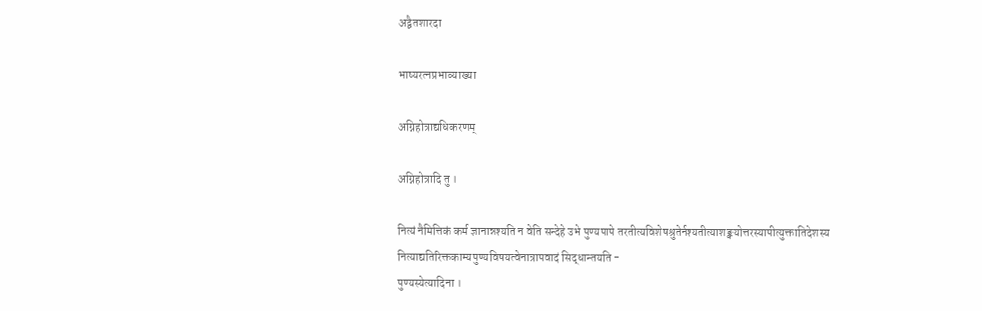अद्वैतशारदा

भाष्यरत्नप्रभाव्याख्या

अग्निहोत्राद्यधिकरणम्

अग्निहोत्रादि तु ।

नित्यं नैमित्तिकं कर्म ज्ञानान्नश्यति न वेति सन्देहे उभे पुण्यपापे तरतीत्यविशेषश्रुतेर्नश्यतीत्याशङ्क्योत्तरस्यापीत्युक्तातिदेशस्य नित्याद्यतिरिक्तकाम्यपुण्यविषयत्वेनात्रापवादं सिद्धान्तयति -
पुण्यस्येत्यादिना ।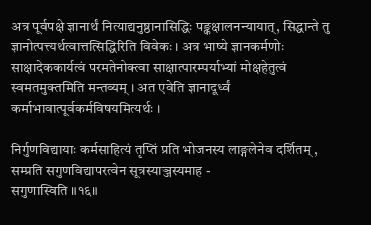अत्र पूर्वपक्षे ज्ञानार्थं नित्याद्यनुष्ठानासिद्धिः पङ्कक्षालनन्यायात्, सिद्धान्ते तु ज्ञानोत्पत्त्यर्थत्वात्तत्सिद्धिरिति विवेकः । अत्र भाष्ये ज्ञानकर्मणोः साक्षादेककार्यत्वं परमतेनोक्त्वा साक्षात्पारम्पर्याभ्यां मोक्षहेतुत्वं स्वमतमुक्तमिति मन्तव्यम् । अत एवेति ज्ञानादूर्ध्वं कर्माभावात्पूर्वकर्मविषयमित्यर्थः ।

निर्गुणविद्यायाः कर्मसाहित्यं तृप्तिं प्रति भोजनस्य लाङ्गलेनेव दर्शितम् , सम्प्रति सगुणविद्यापरत्वेन सूत्रस्याञ्जस्यमाह -
सगुणास्विति ॥१६॥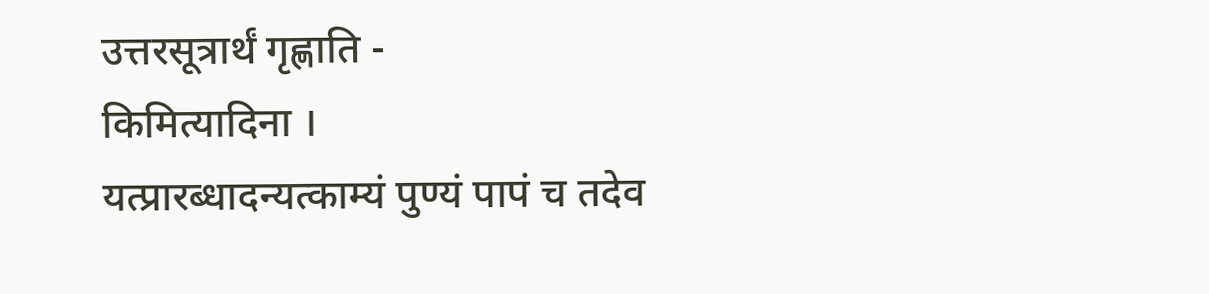उत्तरसूत्रार्थं गृह्णाति -
किमित्यादिना ।
यत्प्रारब्धादन्यत्काम्यं पुण्यं पापं च तदेव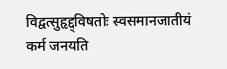विद्वत्सुहृद्द्विषतोः स्वसमानजातीयं कर्म जनयति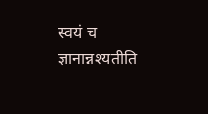स्वयं च ज्ञानान्नश्यतीति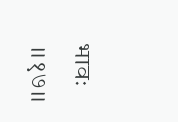भावः ॥१७॥